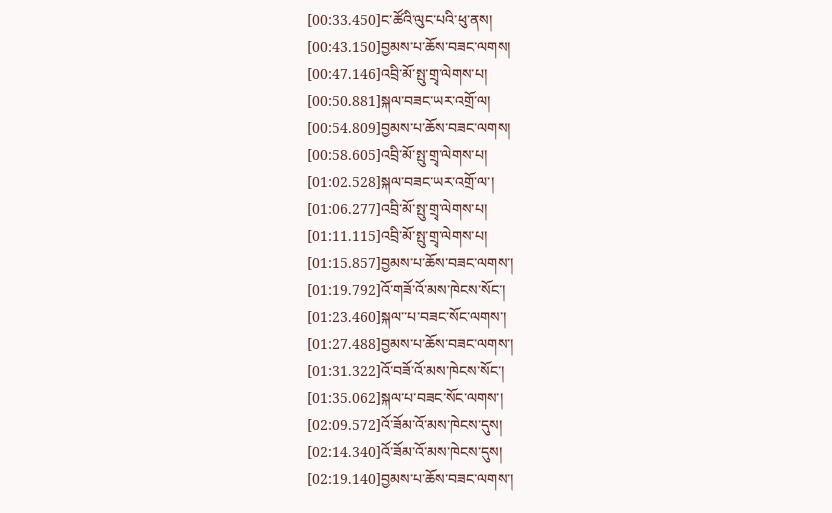[00:33.450]ང་ཚོའི་ལུང་པའི་ཕུ་ནས།
[00:43.150]བྱམས་པ་ཆོས་བཟང་ལགས།
[00:47.146]འབྲི་མོ་སྤུ་གྲྭ་ལེགས་པ།
[00:50.881]སྐལ་བཟང་ཡར་འགྲོ་ལ།
[00:54.809]བྱམས་པ་ཆོས་བཟང་ལགས།
[00:58.605]འབྲི་མོ་སྤུ་གྲྭ་ལེགས་པ།
[01:02.528]སྐལ་བཟང་ཡར་འགྲོ་ལ་།
[01:06.277]འབྲི་མོ་སྤུ་གྲྭ་ལེགས་པ།
[01:11.115]འབྲི་མོ་སྤུ་གྲྭ་ལེགས་པ།
[01:15.857]བྱམས་པ་ཆོས་བཟང་ལགས་།
[01:19.792]འོ་གཟོ་འོ་མས་ཁེངས་སོང་།
[01:23.460]སྐལ་་པ་བཟང་སོང་ལགས་།
[01:27.488]བྱམས་པ་ཆོས་བཟང་ལགས་།
[01:31.322]འོ་བཟོ་འོ་མས་ཁེངས་སོང་།
[01:35.062]སྐལ་པ་བཟང་སོང་ལགས་།
[02:09.572]འོ་ཟོམ་འོ་མས་ཁེངས་དུས།
[02:14.340]འོ་ཟོམ་འོ་མས་ཁེངས་དུས།
[02:19.140]བྱམས་པ་ཆོས་བཟང་ལགས་།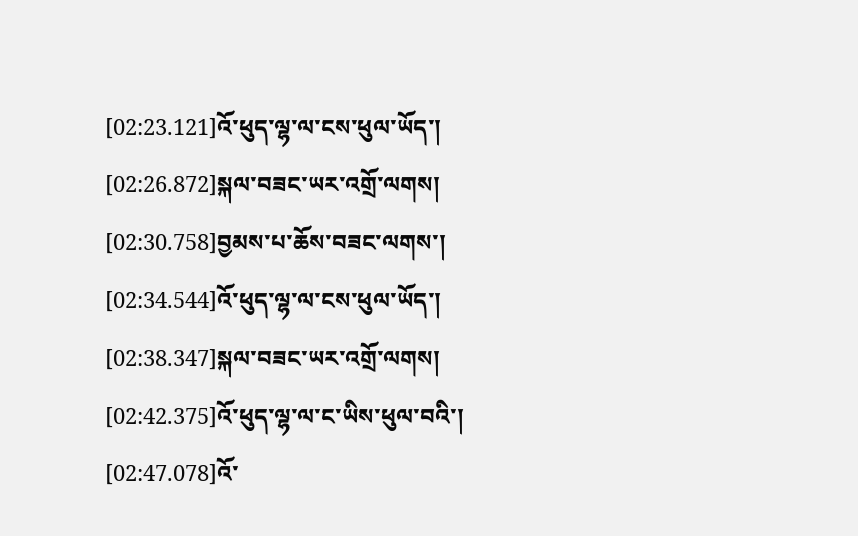[02:23.121]འོ་ཕུད་ལྷ་ལ་ངས་ཕུལ་ཡོད་།
[02:26.872]སྐལ་བཟང་ཡར་འགྲོ་ལགས།
[02:30.758]བྱམས་པ་ཆོས་བཟང་ལགས་།
[02:34.544]འོ་ཕུད་ལྷ་ལ་ངས་ཕུལ་ཡོད་།
[02:38.347]སྐལ་བཟང་ཡར་འགྲོ་ལགས།
[02:42.375]འོ་ཕུད་ལྷ་ལ་ང་ཡིས་ཕུལ་བའི་།
[02:47.078]འོ་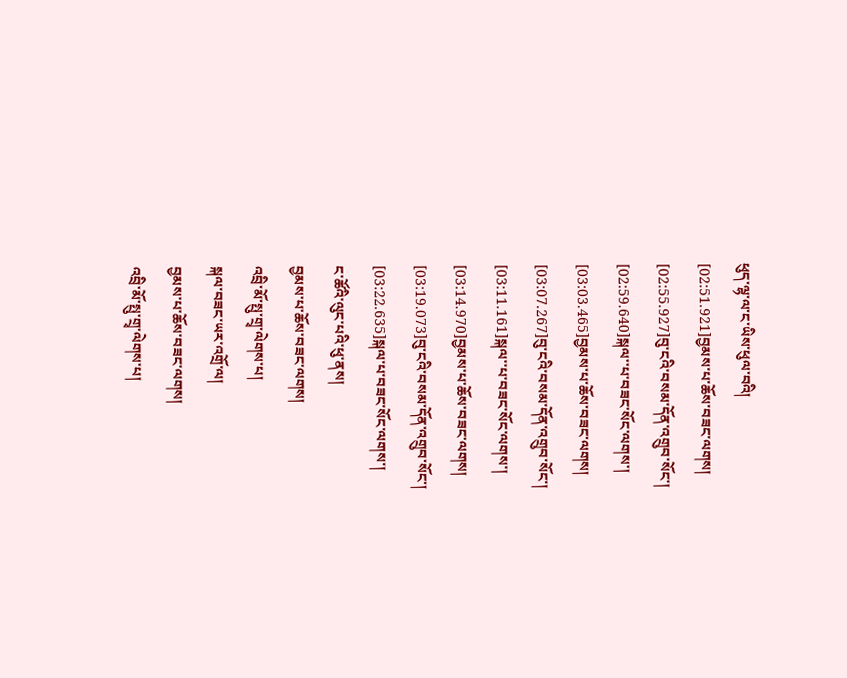ཕུད་ལྷ་ལ་ང་ཡིས་ཕུལ་བའི།
[02:51.921]བྱམས་པ་ཆོས་བཟང་ལགས།
[02:55.927]བུ་ངའི་བསམ་དོན་འགྲུབ་སོང་།
[02:59.640]སྐལ་་པ་བཟང་སོང་ལགས་།
[03:03.465]བྱམས་པ་ཆོས་བཟང་ལགས།
[03:07.267]བུ་ངའི་བསམ་དོན་འགྲུབ་སོང་།
[03:11.161]སྐལ་་པ་བཟང་སོང་ལགས་།
[03:14.970]བྱམས་པ་ཆོས་བཟང་ལགས།
[03:19.073]བུ་ངའི་བསམ་དོན་འགྲུབ་སོང་།
[03:22.635]སྐལ་པ་བཟང་སོང་ལགས་།
ང་ཚོའི་ལུང་པའི་ཕུ་ནས།
བྱམས་པ་ཆོས་བཟང་ལགས།
འབྲི་མོ་སྤུ་གྲྭ་ལེགས་པ།
སྐལ་བཟང་ཡར་འགྲོ་ལ།
བྱམས་པ་ཆོས་བཟང་ལགས།
འབྲི་མོ་སྤུ་གྲྭ་ལེགས་པ།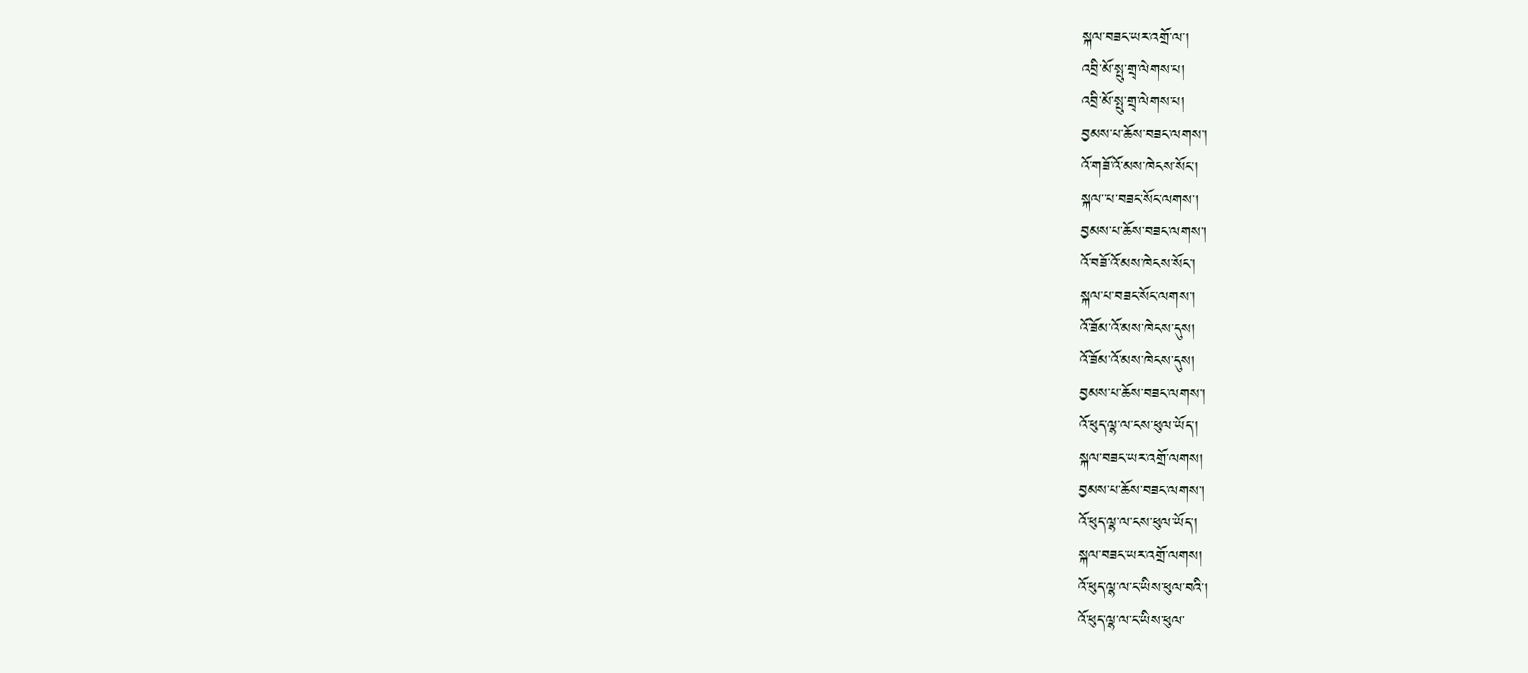སྐལ་བཟང་ཡར་འགྲོ་ལ་།
འབྲི་མོ་སྤུ་གྲྭ་ལེགས་པ།
འབྲི་མོ་སྤུ་གྲྭ་ལེགས་པ།
བྱམས་པ་ཆོས་བཟང་ལགས་།
འོ་གཟོ་འོ་མས་ཁེངས་སོང་།
སྐལ་་པ་བཟང་སོང་ལགས་།
བྱམས་པ་ཆོས་བཟང་ལགས་།
འོ་བཟོ་འོ་མས་ཁེངས་སོང་།
སྐལ་པ་བཟང་སོང་ལགས་།
འོ་ཟོམ་འོ་མས་ཁེངས་དུས།
འོ་ཟོམ་འོ་མས་ཁེངས་དུས།
བྱམས་པ་ཆོས་བཟང་ལགས་།
འོ་ཕུད་ལྷ་ལ་ངས་ཕུལ་ཡོད་།
སྐལ་བཟང་ཡར་འགྲོ་ལགས།
བྱམས་པ་ཆོས་བཟང་ལགས་།
འོ་ཕུད་ལྷ་ལ་ངས་ཕུལ་ཡོད་།
སྐལ་བཟང་ཡར་འགྲོ་ལགས།
འོ་ཕུད་ལྷ་ལ་ང་ཡིས་ཕུལ་བའི་།
འོ་ཕུད་ལྷ་ལ་ང་ཡིས་ཕུལ་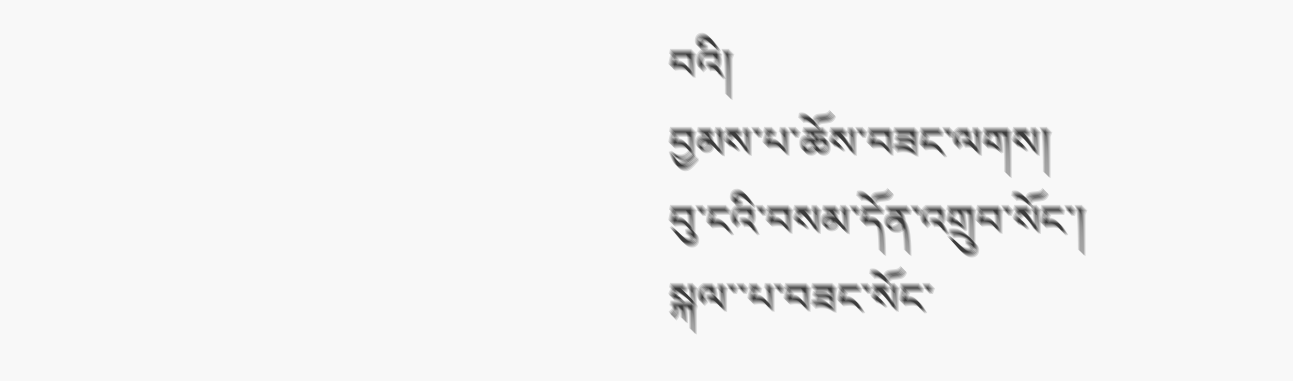བའི།
བྱམས་པ་ཆོས་བཟང་ལགས།
བུ་ངའི་བསམ་དོན་འགྲུབ་སོང་།
སྐལ་་པ་བཟང་སོང་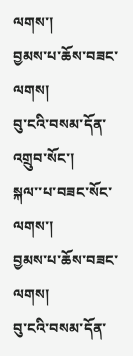ལགས་།
བྱམས་པ་ཆོས་བཟང་ལགས།
བུ་ངའི་བསམ་དོན་འགྲུབ་སོང་།
སྐལ་་པ་བཟང་སོང་ལགས་།
བྱམས་པ་ཆོས་བཟང་ལགས།
བུ་ངའི་བསམ་དོན་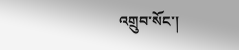འགྲུབ་སོང་།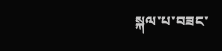སྐལ་པ་བཟང་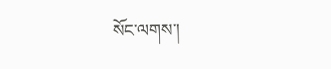སོང་ལགས་།